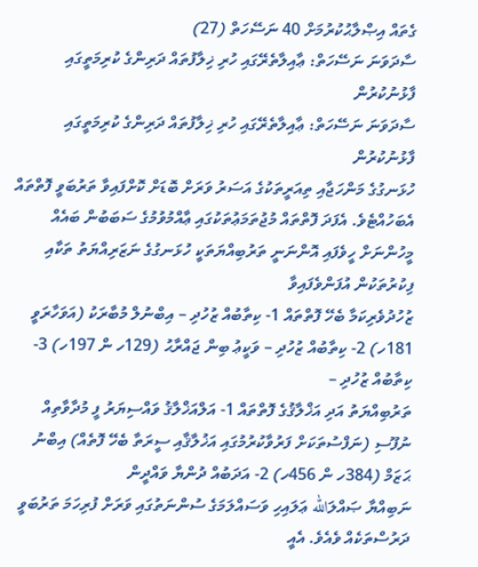ގެތައް އިޞްލާޙުކުރުމަށް 40 ނަސޭހަތް (27)
ސާދަވަނަ ނަސޭހަތް: ޢާއިލާތެރޭގައި ހުރި ޚިލާފުތައް ދަރިންގެ ކުރިމަތީގައި ފާޅުނުކުރުން
ސާދަވަނަ ނަސޭހަތް: ޢާއިލާތެރޭގައި ހުރި ޚިލާފުތައް ދަރިންގެ ކުރިމަތީގައި ފާޅުނުކުރުން
ހުޅަނގުގެ މަންހަޖާއި ތިއަރީތަކުގެ އަސަރު ވަރަށް ބޮޑަށް ކޮށްފައިވާ ތަރުބަވީ ފޮތްތައް އެބަހުއްޓެވެ. އެފަދަ ފޮތްތައް މުޖުތަމަޢުތަކުގައި ޢާއްމުވުމުގެ ސަބަބުން ބައެއް މީހުންނަށް ހީވެފައި އޮންނަނީ ތަރުބިއްޔަތަކީ ހުޅަނގުގެ ނަޒަރިއްޔަތު ތަކާއި ފިކުރުތަކުން އުފަންވެފައިވާ
ޒުހުދުވެރިކަމާ ބެހޭ ފޮތްތައް 1- ކިތާބުއް ޒުހުދި – އިބްނުލް މުބާރަކު (އަވަހާރަވީ 181ހ) 2- ކިތާބުއް ޒުހުދި – ވަކީޢު ބިން ޖައްރާޙު (129ހ ން 197ހ) 3- ކިތާބުއް ޒުހުދި –
ތަރުބިއްޔަތު އަދި އަޚްލާޤުގެ ފޮތްތައް 1- އަލްއަޚްލާޤު ވައްސިޔަރު ފީ މުދާވާތިއް ނުފޫސި (ނަފްސުތަކަށް ފަރުވާކުރުމުގައި އަޚުލާޤާއި ސީރަތާ ބެހޭ ފޮތެއް) އިބްނު ޙަޒަމް (384ހ ން 456ހ) 2- އަދަބުއް ދުންޔާ ވައްދީން
ނަބިއްޔާ ޞައްލަالله ޢަލައިހި ވަސައްލަމަގެ ސުންނަތުގައި ވަރަށް ފުރިހަމަ ތަރުބަވީ ދަރުސްތަކެއް ވެއެވެ. އެއީ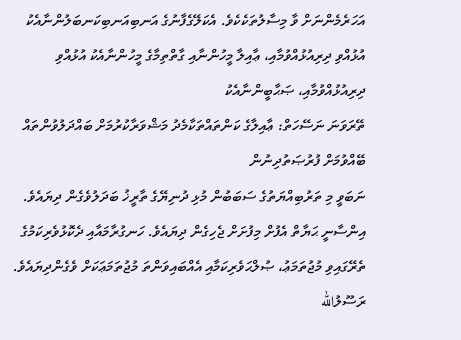އަހަރެމެންނަށް ވާ މިސާލުތަކެކެވެ. އެކަލޭގެފާނުގެ އަނބިއަނބިކަނބަލުންނާއެކު އުޅުއްވި ދިރިއުޅުއްވުމާއި، ޢާއިލާ މީހުންނާއި ގާތްތިމާގެ މީހުންނާއެކު އުޅުއްވި ދިރިއުޅުއްވުމާއި، ޞަޙާބީންނާއެކު
ތޭރަވަނަ ނަސޭހަތް: ޢާއިލާގެ ކަންތައްތަކާމެދު މަޝްވަރާކުރުމަށް ބައްދަލުވުންތައް ބޭއްވުމަށް ފުރުޞަތުދިނުން
ނަބަވީ މި ތަރުބިއްޔަތުގެ ސަބަބުން މުޅި ދުނިޔޭގެ ތާރީޚު ބަދަލުވެގެން ދިޔައެވެ. އިންސާނީ ޙަޔާތް އެފުށް މިފުށަށް ޖެހިގެން ދިޔައެވެ. ހަނގުރާމައާއި ދެކޮޅުވެރިކަމުގެ ތެރޭގައިވި މުޖުތަމަޢު، ޞުލްޙަވެރިކަމާއި އެއްބައިވަންތަ މުޖުތަމަޢަކަށް ވެގެންދިޔައެވެ. ރަސޫލުالله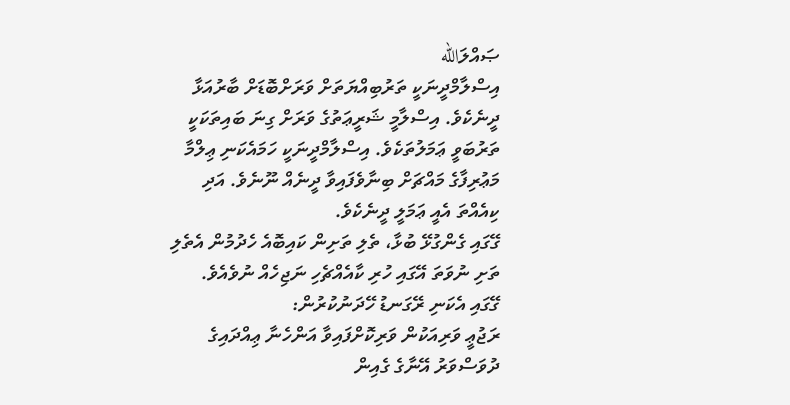ޞައްލަالله
އިސްލާމްދީނަކީ ތަރުބިއްޔަތަށް ވަރަށްބޮޑަށް ބާރުއަޅާ ދީނެކެވެ. އިސްލާމީ ޝަރީޢަތުގެ ވަރަށް ގިނަ ބައިތަކަކީ ތަރުބަވީ ޢަމަލުތަކެވެ. އިސްލާމްދީނަކީ ހަމައެކަނި ޢިލްމާ މަޢުރިފާގެ މައްޗަށް ބިނާވެފައިވާ ދީނެއް ނޫނެވެ. އަދި ކިއެއްތަ އެއީ ޢަމަލީ ދީނެކެވެ.
ގޭގައި ގެންގުޅޭ ބުޅާ، ތެލި ތަށިން ކައިބޮއެ ހެދުމުން އެތެލި ތަށި ނުވަތަ އޭގައި ހުރި ކާއެއްޗެހި ނަޖިހެއް ނުވެއެވެ.
ގޭގައި އެކަނި ރޭގަނޑު ހޭދަނުކުރުން:
ރަޖުޢީ ވަރިއަކުން ވަރިކޮށްފައިވާ އަންހެނާ ޢިއްދައިގެ ދުވަސްވަރު އޭނާގެ ގެއިން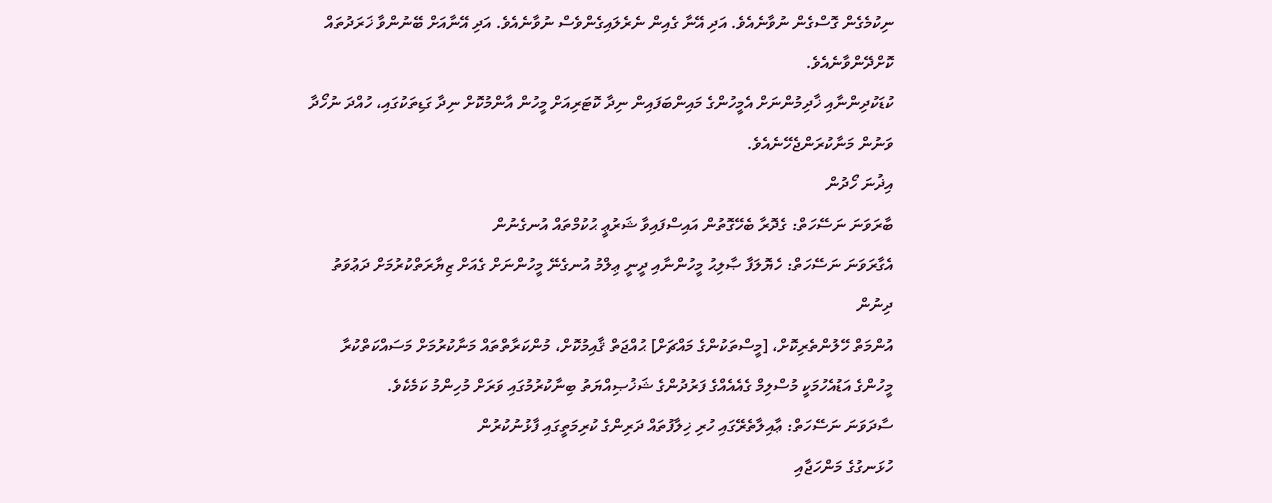ނިކުމެގެން ގޮސްގެން ނުވާނެއެވެ. އަދި އޭނާ ގެއިން ނެރެލައިގެންވެސް ނުވާނެއެވެ. އަދި އޭނާއަށް ބޭނުންވާ ޚަރަދުތައް ކޮށްދޭންވާނެއެވެ.
ކުޑަކުދިންނާއި ޚާދިމުންނަށް އެމީހުންގެ މައިންބަފައިން ނިދާ ކޮޓަރިއަށް މީހުން އާންމުކޮށް ނިދާ ގަޑިތަކުގައި، ހުއްދަ ނުހޯދާ ވަނުން މަނާކުރަންޖެހޭނެއެވެ.
އިޛުނަ ހޯދުން
ބާރަވަނަ ނަސޭހަތް: ގެދޮރާ ބެހޭގޮތުން އައިސްފައިވާ ޝަރުޢީ ޙުކުމްތައް އުނގެނުން
އެގާރަވަނަ ނަސޭހަތް: ހެޔޮލަފާ ޞާލިޙު މީހުންނާއި ދީނީ ޢިލްމު އުނގެނޭ މީހުންނަށް ގެއަށް ޒިޔާރަތްކުރުމަށް ދަޢުވަތު ދިނުން
އުންމަތް ހޭލުންތެރިކޮށް، [މީސްތަކުންގެ މައްޗަށް] ޙުއްޖަތް ޤާއިމުކޮށް، މުންކަރާތްތައް މަނާކުރުމަށް މަސައްކަތްކުރާ މީހުންގެ އަޑުއެހުމަކީ މުސްލިމް ގެއެއެއްގެ ފަރުދުންގެ ޝަޚުޞިއްޔަތު ބިނާކުރުމުގައި ވަރަށް މުހިންމު ކަމެކެވެ.
ސާދަވަނަ ނަސޭހަތް: ޢާއިލާތެރޭގައި ހުރި ޚިލާފުތައް ދަރިންގެ ކުރިމަތީގައި ފާޅުނުކުރުން
ހުޅަނގުގެ މަންހަޖާއި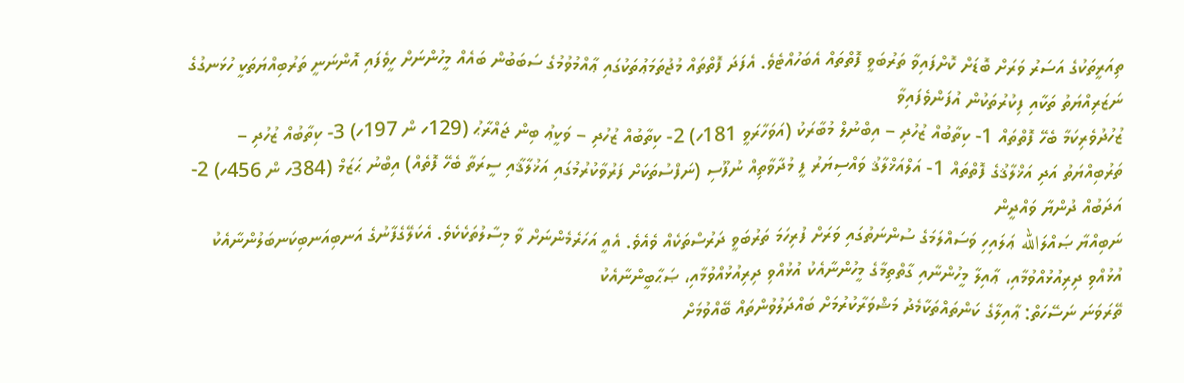ތިއަރީތަކުގެ އަސަރު ވަރަށް ބޮޑަށް ކޮށްފައިވާ ތަރުބަވީ ފޮތްތައް އެބަހުއްޓެވެ. އެފަދަ ފޮތްތައް މުޖުތަމަޢުތަކުގައި ޢާއްމުވުމުގެ ސަބަބުން ބައެއް މީހުންނަށް ހީވެފައި އޮންނަނީ ތަރުބިއްޔަތަކީ ހުޅަނގުގެ ނަޒަރިއްޔަތު ތަކާއި ފިކުރުތަކުން އުފަންވެފައިވާ
ޒުހުދުވެރިކަމާ ބެހޭ ފޮތްތައް 1- ކިތާބުއް ޒުހުދި – އިބްނުލް މުބާރަކު (އަވަހާރަވީ 181ހ) 2- ކިތާބުއް ޒުހުދި – ވަކީޢު ބިން ޖައްރާޙު (129ހ ން 197ހ) 3- ކިތާބުއް ޒުހުދި –
ތަރުބިއްޔަތު އަދި އަޚްލާޤުގެ ފޮތްތައް 1- އަލްއަޚްލާޤު ވައްސިޔަރު ފީ މުދާވާތިއް ނުފޫސި (ނަފްސުތަކަށް ފަރުވާކުރުމުގައި އަޚުލާޤާއި ސީރަތާ ބެހޭ ފޮތެއް) އިބްނު ޙަޒަމް (384ހ ން 456ހ) 2- އަދަބުއް ދުންޔާ ވައްދީން
ނަބިއްޔާ ޞައްލަالله ޢަލައިހި ވަސައްލަމަގެ ސުންނަތުގައި ވަރަށް ފުރިހަމަ ތަރުބަވީ ދަރުސްތަކެއް ވެއެވެ. އެއީ އަހަރެމެންނަށް ވާ މިސާލުތަކެކެވެ. އެކަލޭގެފާނުގެ އަނބިއަނބިކަނބަލުންނާއެކު އުޅުއްވި ދިރިއުޅުއްވުމާއި، ޢާއިލާ މީހުންނާއި ގާތްތިމާގެ މީހުންނާއެކު އުޅުއްވި ދިރިއުޅުއްވުމާއި، ޞަޙާބީންނާއެކު
ތޭރަވަނަ ނަސޭހަތް: ޢާއިލާގެ ކަންތައްތަކާމެދު މަޝްވަރާކުރުމަށް ބައްދަލުވުންތައް ބޭއްވުމަށް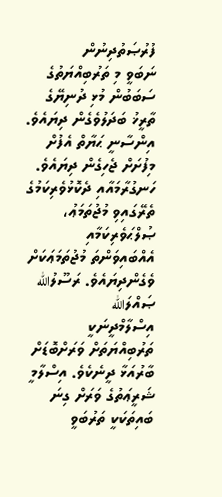ފުރުޞަތުދިނުން
ނަބަވީ މި ތަރުބިއްޔަތުގެ ސަބަބުން މުޅި ދުނިޔޭގެ ތާރީޚު ބަދަލުވެގެން ދިޔައެވެ. އިންސާނީ ޙަޔާތް އެފުށް މިފުށަށް ޖެހިގެން ދިޔައެވެ. ހަނގުރާމައާއި ދެކޮޅުވެރިކަމުގެ ތެރޭގައިވި މުޖުތަމަޢު، ޞުލްޙަވެރިކަމާއި އެއްބައިވަންތަ މުޖުތަމަޢަކަށް ވެގެންދިޔައެވެ. ރަސޫލުالله ޞައްލަالله
އިސްލާމްދީނަކީ ތަރުބިއްޔަތަށް ވަރަށްބޮޑަށް ބާރުއަޅާ ދީނެކެވެ. އިސްލާމީ ޝަރީޢަތުގެ ވަރަށް ގިނަ ބައިތަކަކީ ތަރުބަވީ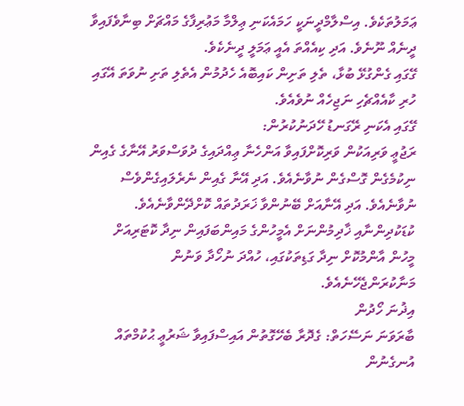ޢަމަލުތަކެވެ. އިސްލާމްދީނަކީ ހަމައެކަނި ޢިލްމާ މަޢުރިފާގެ މައްޗަށް ބިނާވެފައިވާ ދީނެއް ނޫނެވެ. އަދި ކިއެއްތަ އެއީ ޢަމަލީ ދީނެކެވެ.
ގޭގައި ގެންގުޅޭ ބުޅާ، ތެލި ތަށިން ކައިބޮއެ ހެދުމުން އެތެލި ތަށި ނުވަތަ އޭގައި ހުރި ކާއެއްޗެހި ނަޖިހެއް ނުވެއެވެ.
ގޭގައި އެކަނި ރޭގަނޑު ހޭދަނުކުރުން:
ރަޖުޢީ ވަރިއަކުން ވަރިކޮށްފައިވާ އަންހެނާ ޢިއްދައިގެ ދުވަސްވަރު އޭނާގެ ގެއިން ނިކުމެގެން ގޮސްގެން ނުވާނެއެވެ. އަދި އޭނާ ގެއިން ނެރެލައިގެންވެސް ނުވާނެއެވެ. އަދި އޭނާއަށް ބޭނުންވާ ޚަރަދުތައް ކޮށްދޭންވާނެއެވެ.
ކުޑަކުދިންނާއި ޚާދިމުންނަށް އެމީހުންގެ މައިންބަފައިން ނިދާ ކޮޓަރިއަށް މީހުން އާންމުކޮށް ނިދާ ގަޑިތަކުގައި، ހުއްދަ ނުހޯދާ ވަނުން މަނާކުރަންޖެހޭނެއެވެ.
އިޛުނަ ހޯދުން
ބާރަވަނަ ނަސޭހަތް: ގެދޮރާ ބެހޭގޮތުން އައިސްފައިވާ ޝަރުޢީ ޙުކުމްތައް އުނގެނުން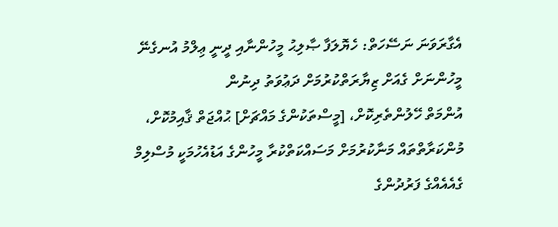އެގާރަވަނަ ނަސޭހަތް: ހެޔޮލަފާ ޞާލިޙު މީހުންނާއި ދީނީ ޢިލްމު އުނގެނޭ މީހުންނަށް ގެއަށް ޒިޔާރަތްކުރުމަށް ދަޢުވަތު ދިނުން
އުންމަތް ހޭލުންތެރިކޮށް، [މީސްތަކުންގެ މައްޗަށް] ޙުއްޖަތް ޤާއިމުކޮށް، މުންކަރާތްތައް މަނާކުރުމަށް މަސައްކަތްކުރާ މީހުންގެ އަޑުއެހުމަކީ މުސްލިމް ގެއެއެއްގެ ފަރުދުންގެ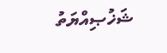ޝަޚުޞިއްޔަތު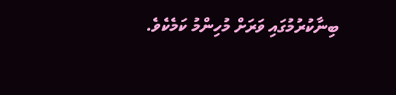ބިނާކުރުމުގައި ވަރަށް މުހިންމު ކަމެކެވެ.